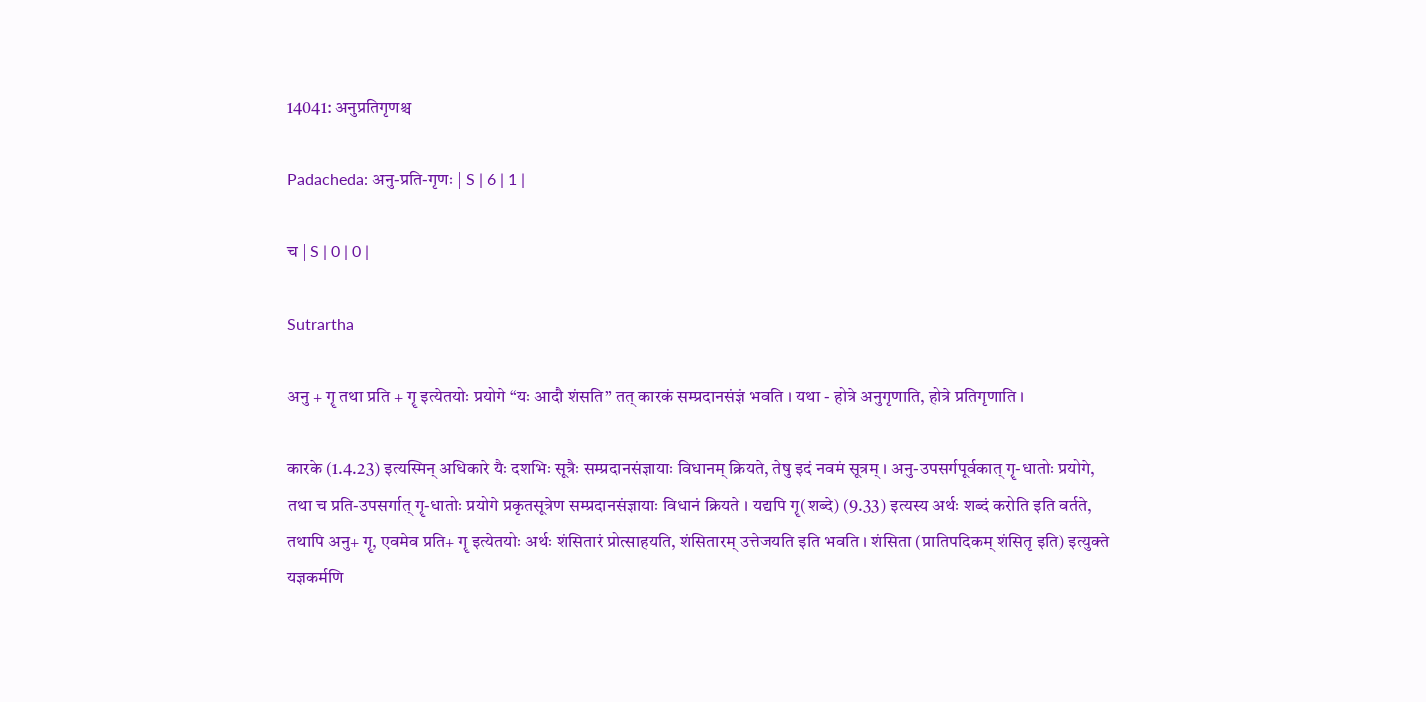14041: अनुप्रतिगृणश्च

Padacheda: अनु-प्रति-गृणः | S | 6 | 1 |

च | S | 0 | 0 |

Sutrartha

अनु + गॄ तथा प्रति + गॄ इत्येतयोः प्रयोगे “यः आदौ शंसति” तत् कारकं सम्प्रदानसंज्ञं भवति । यथा - होत्रे अनुगृणाति, होत्रे प्रतिगृणाति ।

कारके (1.4.23) इत्यस्मिन् अधिकारे यैः दशभिः सूत्रैः सम्प्रदानसंज्ञायाः विधानम् क्रियते, तेषु इदं नवमं सूत्रम् । अनु-उपसर्गपूर्वकात् गॄ-धातोः प्रयोगे, तथा च प्रति-उपसर्गात् गॄ-धातोः प्रयोगे प्रकृतसूत्रेण सम्प्रदानसंज्ञायाः विधानं क्रियते । यद्यपि गॄ(शब्दे) (9.33) इत्यस्य अर्थः शब्दं करोति इति वर्तते, तथापि अनु+ गॄ, एवमेव प्रति+ गॄ इत्येतयोः अर्थः शंसितारं प्रोत्साहयति, शंसितारम् उत्तेजयति इति भवति । शंसिता (प्रातिपदिकम् शंसितृ इति) इत्युक्ते यज्ञकर्मणि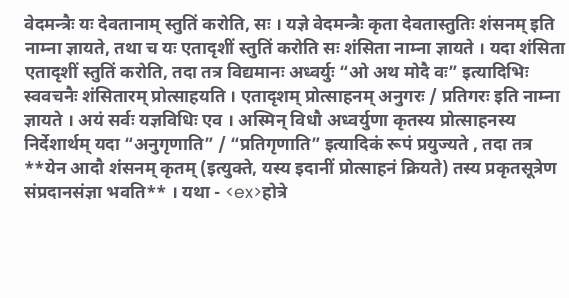वेदमन्त्रैः यः देवतानाम् स्तुतिं करोति, सः । यज्ञे वेदमन्त्रैः कृता देवतास्तुतिः शंसनम् इति नाम्ना ज्ञायते, तथा च यः एतादृशीं स्तुतिं करोति सः शंसिता नाम्ना ज्ञायते । यदा शंसिता एतादृशीं स्तुतिं करोति, तदा तत्र विद्यमानः अध्वर्युः “ओ अथ मोदै वः” इत्यादिभिः स्ववचनैः शंसितारम् प्रोत्साहयति । एतादृशम् प्रोत्साहनम् अनुगरः / प्रतिगरः इति नाम्ना ज्ञायते । अयं सर्वः यज्ञविधिः एव । अस्मिन् विधौ अध्वर्युणा कृतस्य प्रोत्साहनस्य निर्देशार्थम् यदा “अनुगृणाति” / “प्रतिगृणाति” इत्यादिकं रूपं प्रयुज्यते , तदा तत्र **येन आदौ शंसनम् कृतम् (इत्युक्ते, यस्य इदानीं प्रोत्साहनं क्रियते) तस्य प्रकृतसूत्रेण संप्रदानसंज्ञा भवति** । यथा - <ex>होत्रे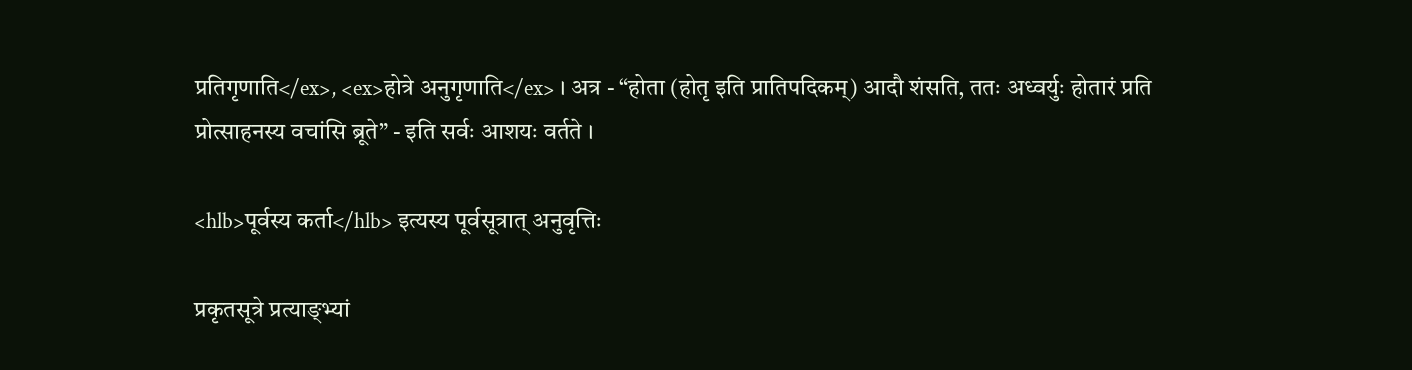प्रतिगृणाति</ex>, <ex>होत्रे अनुगृणाति</ex> । अत्र - “होता (होतृ इति प्रातिपदिकम्) आदौ शंसति, ततः अध्वर्युः होतारं प्रति प्रोत्साहनस्य वचांसि ब्रूते” - इति सर्वः आशयः वर्तते ।

<hlb>पूर्वस्य कर्ता</hlb> इत्यस्य पूर्वसूत्रात् अनुवृत्तिः

प्रकृतसूत्रे प्रत्याङ्भ्यां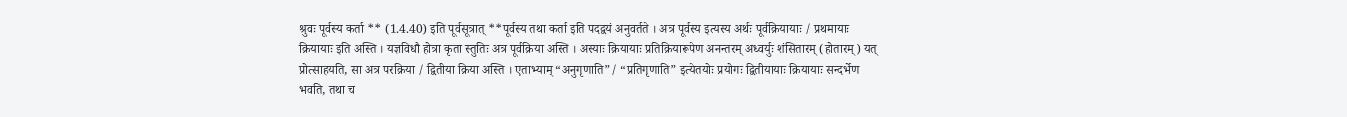श्रुवः पूर्वस्य कर्ता ** (1.4.40) इति पूर्वसूत्रात् **पूर्वस्य तथा कर्ता इति पदद्वयं अनुवर्तते । अत्र पूर्वस्य इत्यस्य अर्थः पूर्वक्रियायाः / प्रथमायाः क्रियायाः इति अस्ति । यज्ञविधौ होत्रा कृता स्तुतिः अत्र पूर्वक्रिया अस्ति । अस्याः क्रियायाः प्रतिक्रियारूपेण अनन्तरम् अध्वर्युः शंसितारम् (होतारम्) यत् प्रोत्साहयति, सा अत्र परक्रिया / द्वितीया क्रिया अस्ति । एताभ्याम् “अनुगृणाति”/ “प्रतिगृणाति” इत्येतयोः प्रयोगः द्वितीयायाः क्रियायाः सन्दर्भेण भवति, तथा च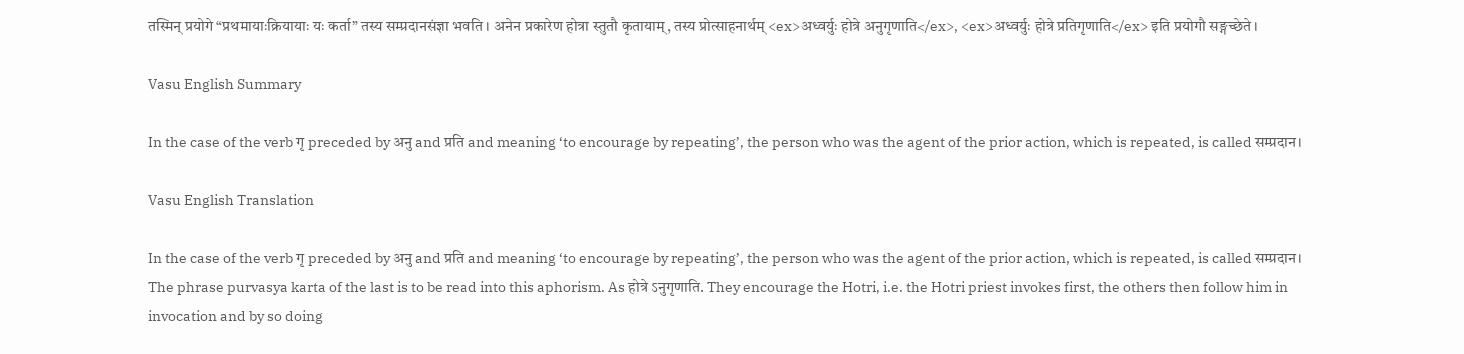तस्मिन् प्रयोगे “प्रथमायाःक्रियायाः यः कर्ता” तस्य सम्प्रदानसंज्ञा भवति । अनेन प्रकारेण होत्रा स्तुतौ कृतायाम्, तस्य प्रोत्साहनार्थम् <ex>अध्वर्युः होत्रे अनुगृणाति</ex>, <ex>अध्वर्युः होत्रे प्रतिगृणाति</ex> इति प्रयोगौ सङ्गच्छेते ।

Vasu English Summary

In the case of the verb गृ preceded by अनु and प्रति and meaning ‘to encourage by repeating’, the person who was the agent of the prior action, which is repeated, is called सम्प्रदान।

Vasu English Translation

In the case of the verb गृ preceded by अनु and प्रति and meaning ‘to encourage by repeating’, the person who was the agent of the prior action, which is repeated, is called सम्प्रदान। The phrase purvasya karta of the last is to be read into this aphorism. As होत्रे ऽनुगृणाति. They encourage the Hotri, i.e. the Hotri priest invokes first, the others then follow him in invocation and by so doing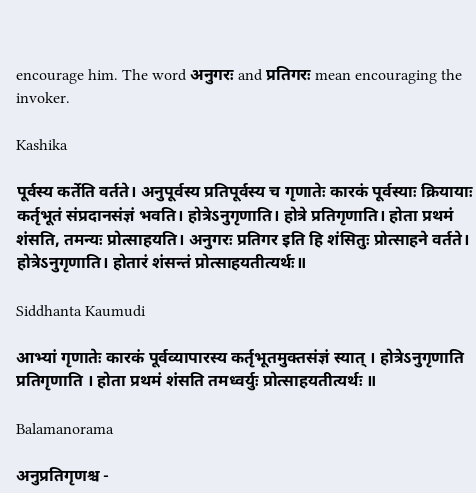encourage him. The word अनुगरः and प्रतिगरः mean encouraging the invoker.

Kashika

पूर्वस्य कर्तेति वर्तते। अनुपूर्वस्य प्रतिपूर्वस्य च गृणातेः कारकं पूर्वस्याः क्रियायाः कर्तृभूतं संप्रदानसंज्ञं भवति। होत्रेऽनुगृणाति। होत्रे प्रतिगृणाति। होता प्रथमं शंसति, तमन्यः प्रोत्साहयति। अनुगरः प्रतिगर इति हि शंसितुः प्रोत्साहने वर्तते। होत्रेऽनुगृणाति। होतारं शंसन्तं प्रोत्साहयतीत्यर्थः॥

Siddhanta Kaumudi

आभ्यां गृणातेः कारकं पूर्वव्यापारस्य कर्तृभूतमुक्तसंज्ञं स्यात् । होत्रेऽनुगृणाति प्रतिगृणाति । होता प्रथमं शंसति तमध्वर्युः प्रोत्साहयतीत्यर्थः ॥

Balamanorama

अनुप्रतिगृणश्च -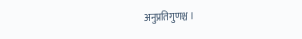अनुप्रतिगुणश्च ।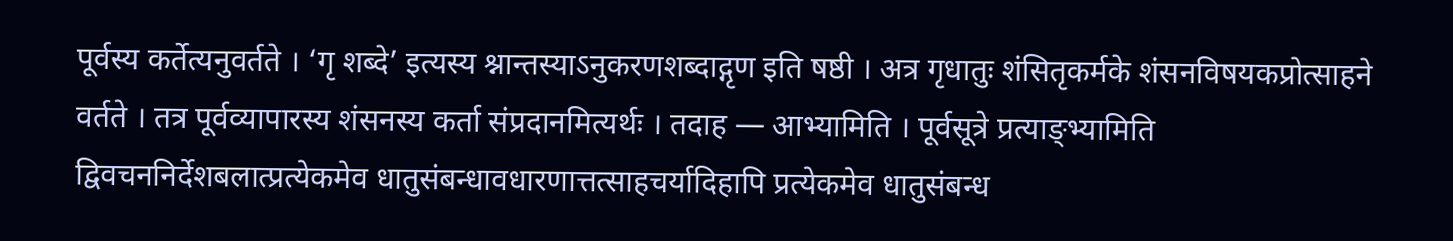पूर्वस्य कर्तेत्यनुवर्तते । ‘गृ शब्दे’ इत्यस्य श्नान्तस्याऽनुकरणशब्दाद्गृण इति षष्ठी । अत्र गृधातुः शंसितृकर्मके शंसनविषयकप्रोत्साहने वर्तते । तत्र पूर्वव्यापारस्य शंसनस्य कर्ता संप्रदानमित्यर्थः । तदाह — आभ्यामिति । पूर्वसूत्रे प्रत्याङ्भ्यामिति द्विवचननिर्देशबलात्प्रत्येकमेव धातुसंबन्धावधारणात्तत्साहचर्यादिहापि प्रत्येकमेव धातुसंबन्ध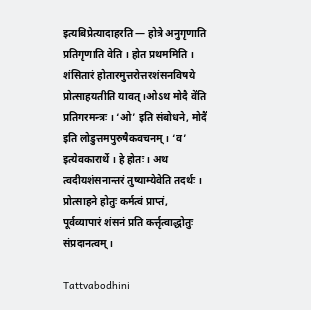इत्यबिप्रेत्यादाहरति — होत्रे अनुगृणाति प्रतिगृणाति वेति । होत प्रथममिति । शंसितारं होतारमुत्तरोत्तरशंसनविषये प्रोत्साहयतीति यावत् ।ओऽथ मोदै वे॑ति प्रतिगरमन्त्रः । ‘ओ’ इति संबोधने, मोदै॑ इति लोडुत्तमपुरुषैकवचनम् । ‘व’ इत्येवकारार्थे । हे होतः । अथ त्वदीयशंसनान्तरं तुष्याम्येवेति तदर्थः । प्रोत्साहने होतुः कर्मत्वं प्राप्तं, पूर्वव्यापारं शंसनं प्रति कर्त्तृत्वाद्धोतुः संप्रदानत्वम् ।

Tattvabodhini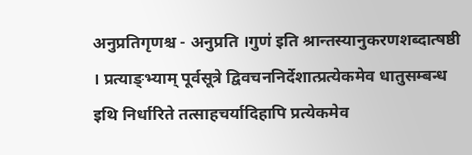अनुप्रतिगृणश्च - अनुप्रति ।गुण॑ इति श्रान्तस्यानुकरणशब्दात्षष्ठी । प्रत्याङ्भ्याम् पूर्वसूत्रे द्विवचननिर्देशात्प्रत्येकमेव धातुसम्बन्ध इथि निर्धारिते तत्साहचर्यादिहापि प्रत्येकमेव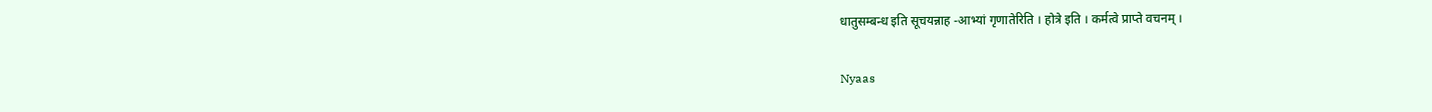धातुसम्बन्ध इति सूचयन्नाह -आभ्यां गृणातेरिति । होत्रे इति । कर्मत्वे प्राप्ते वचनम् ।

Nyaas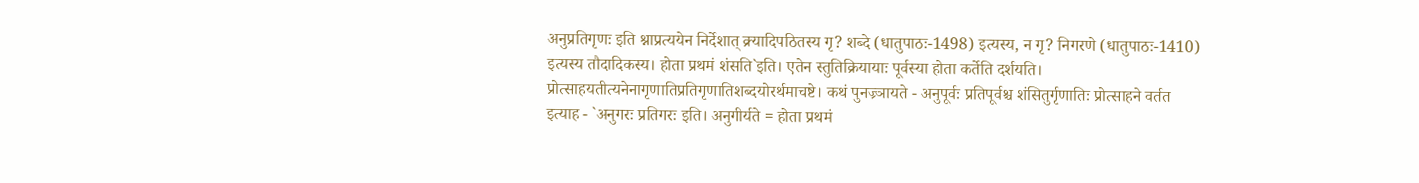अनुप्रतिगृणः इति श्नाप्रत्ययेन निर्देशात् क्र्यादिपठितस्य गृ? शब्दे (धातुपाठः-1498) इत्यस्य, न गृ? निगरणे (धातुपाठः-1410) इत्यस्य तौदादिकस्य। होता प्रथमं शंसति`इति। एतेन स्तुतिक्रियायाः पूर्वस्या होता कर्तेति दर्शयति। प्रोत्साहयतीत्यनेनागृणातिप्रतिगृणातिशब्दयोरर्थमाचष्टे। कथं पुनज्र्ञायते - अनुपूर्वः प्रतिपूर्वश्च शंसितुर्गृणातिः प्रोत्साहने वर्तत इत्याह - `अनुगरः प्रतिगरः इति। अनुगीर्यते = होता प्रथमं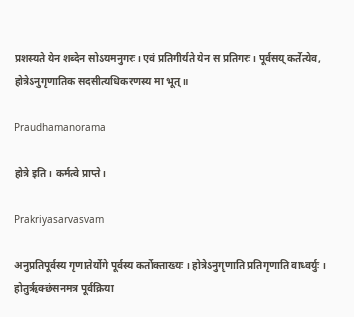प्रशस्यते येन शब्देन सोऽयमनुगरः। एवं प्रतिगीर्यते येन स प्रतिगरः। पूर्वसय् कर्तेत्येव, होत्रेऽनुगृणातिक सदसीत्यधिकरणस्य मा भूत्॥

Praudhamanorama

होत्रे इति। कर्मत्वे प्राप्ते।

Prakriyasarvasvam

अनुप्रतिपूर्वस्य गृणातेर्योगे पूर्वस्य कर्तोक्ताख्यः । होत्रेऽनुगृणाति प्रतिगृणाति वाध्वर्युः । होतुर्ऋक्छंसनमत्र पूर्वक्रिया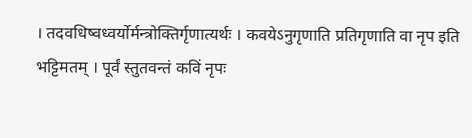। तदवधिष्वध्वर्योर्मन्त्रोक्तिर्गृणात्यर्थः । कवयेऽनुगृणाति प्रतिगृणाति वा नृप इति भट्टिमतम् । पूर्वं स्तुतवन्तं कविं नृपः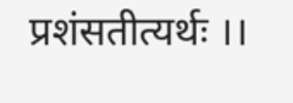प्रशंसतीत्यर्थः ।।